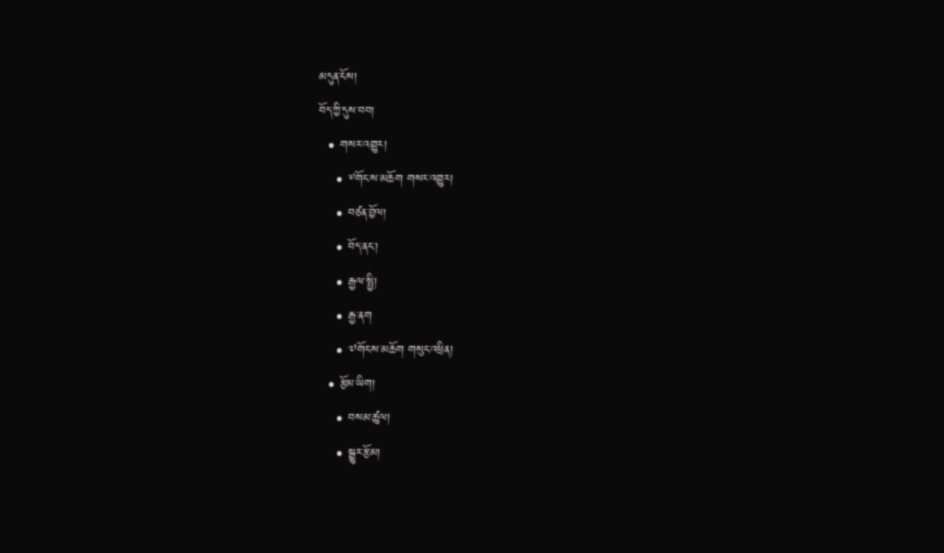མདུན་ངོས།
བོད་ཀྱི་དུས་བབ།
  • གསར་འགྱུར།
    • ༸གོང་ས་མཆོག གསར་འགྱུར།
    • བཙན་བྱོལ།
    • བོད་ནང་།
    • རྒྱལ་སྤྱི།
    • རྒྱ་ནག
    • ༧གོང་ས་མཆོག གསུང་འཕྲིན།
  • རྩོམ་ཡིག།
    • བསམ་ཚུལ།
    • སྒྱུར་རྩོམ།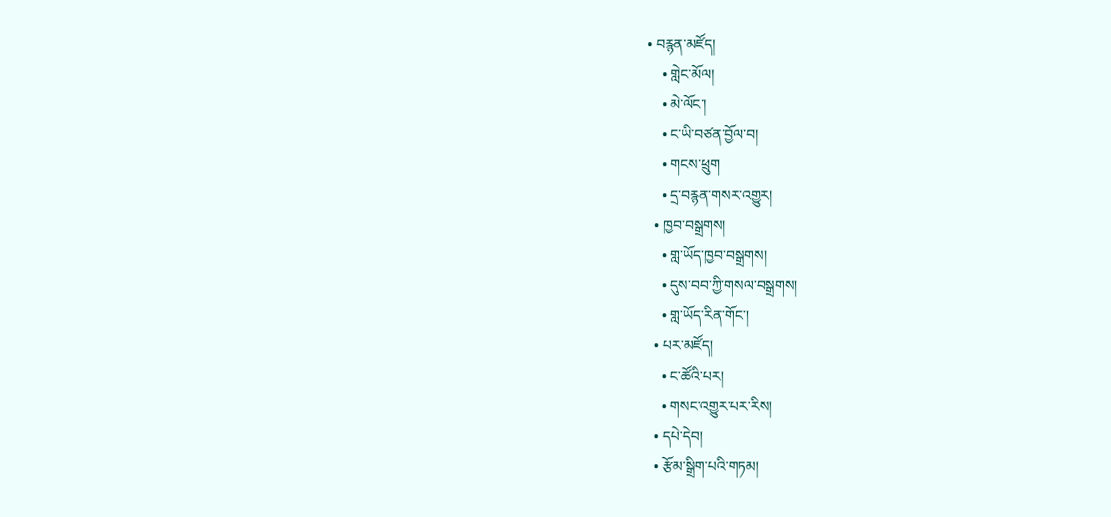• བརྙན་མཛོད།
    • གླེང་མོལ།
    • མེ་ལོང་།
    • ང་ཡི་བཙན་བྱོལ་བ།
    • གངས་ཕྲུག
    • དྲ་བརྙན་གསར་འགྱུར།
  • ཁྱབ་བསྒྲགས།
    • གླ་ཡོད་ཁྱབ་བསྒྲགས།
    • དུས་བབ་ཀྱི་གསལ་བསྒྲགས།
    • གླ་ཡོད་རིན་གོང་།
  • པར་མཛོད།
    • ང་ཚོའི་པར།
    • གསང་འགྱུར་པར་རིས།
  • དཔེ་དེབ།
  • རྩོམ་སྒྲིག་པའི་གཏམ།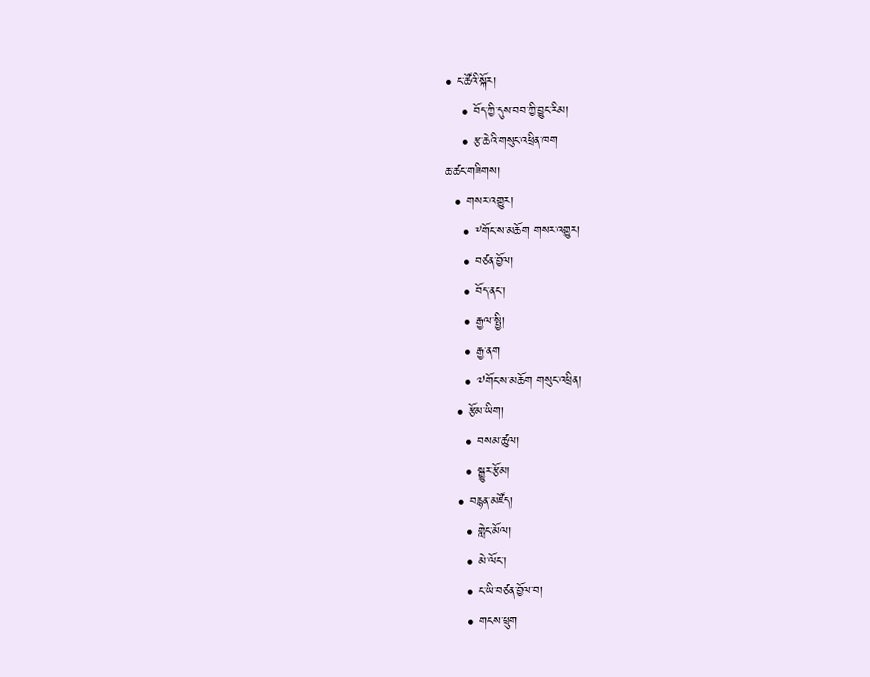• ང་ཚོའི་སྐོར།
    • བོད་ཀྱི་དུས་བབ་ཀྱི་བྱུང་རིམ།
    • རྩ་ཆེའི་གསུང་འཕྲིན་ཁག
ཆ་ཚང་གཟིགས།
  • གསར་འགྱུར།
    • ༸གོང་ས་མཆོག གསར་འགྱུར།
    • བཙན་བྱོལ།
    • བོད་ནང་།
    • རྒྱལ་སྤྱི།
    • རྒྱ་ནག
    • ༧གོང་ས་མཆོག གསུང་འཕྲིན།
  • རྩོམ་ཡིག།
    • བསམ་ཚུལ།
    • སྒྱུར་རྩོམ།
  • བརྙན་མཛོད།
    • གླེང་མོལ།
    • མེ་ལོང་།
    • ང་ཡི་བཙན་བྱོལ་བ།
    • གངས་ཕྲུག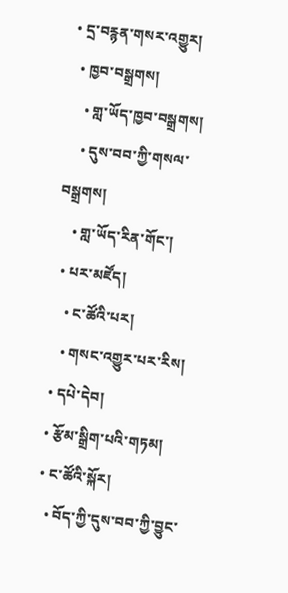• དྲ་བརྙན་གསར་འགྱུར།
  • ཁྱབ་བསྒྲགས།
    • གླ་ཡོད་ཁྱབ་བསྒྲགས།
    • དུས་བབ་ཀྱི་གསལ་བསྒྲགས།
    • གླ་ཡོད་རིན་གོང་།
  • པར་མཛོད།
    • ང་ཚོའི་པར།
    • གསང་འགྱུར་པར་རིས།
  • དཔེ་དེབ།
  • རྩོམ་སྒྲིག་པའི་གཏམ།
  • ང་ཚོའི་སྐོར།
    • བོད་ཀྱི་དུས་བབ་ཀྱི་བྱུང་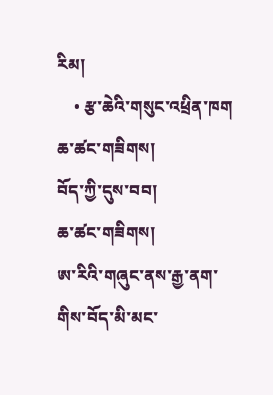རིམ།
    • རྩ་ཆེའི་གསུང་འཕྲིན་ཁག
ཆ་ཚང་གཟིགས།
བོད་ཀྱི་དུས་བབ།
ཆ་ཚང་གཟིགས།
ཨ་རིའི་གཞུང་ནས་རྒྱ་ནག་གིས་བོད་མི་མང་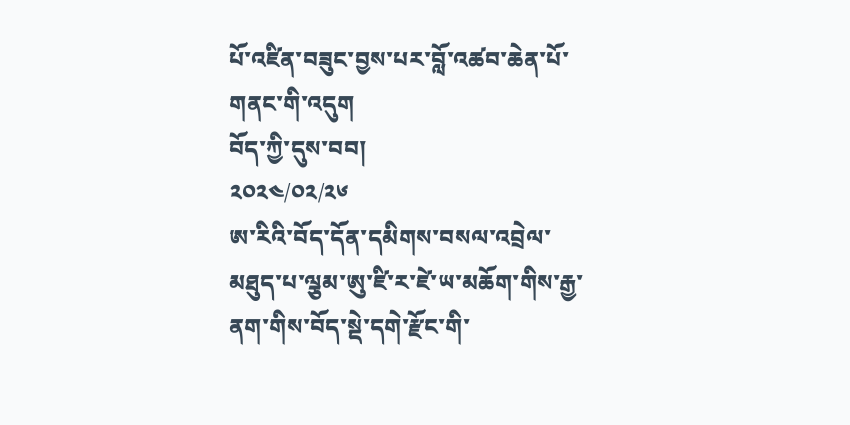པོ་འཛིན་བཟུང་བྱས་པར་བློ་འཚབ་ཆེན་པོ་གནང་གི་འདུག
བོད་ཀྱི་དུས་བབ།
༢༠༢༤/༠༢/༢༦
ཨ་རིའི་བོད་དོན་དམིགས་བསལ་འབྲེལ་མཐུད་པ་ལྕམ་ཨུ་ཛི་ར་ཛེ་ཡ་མཆོག་གིས་རྒྱ་ནག་གིས་བོད་སྡེ་དགེ་རྫོང་གི་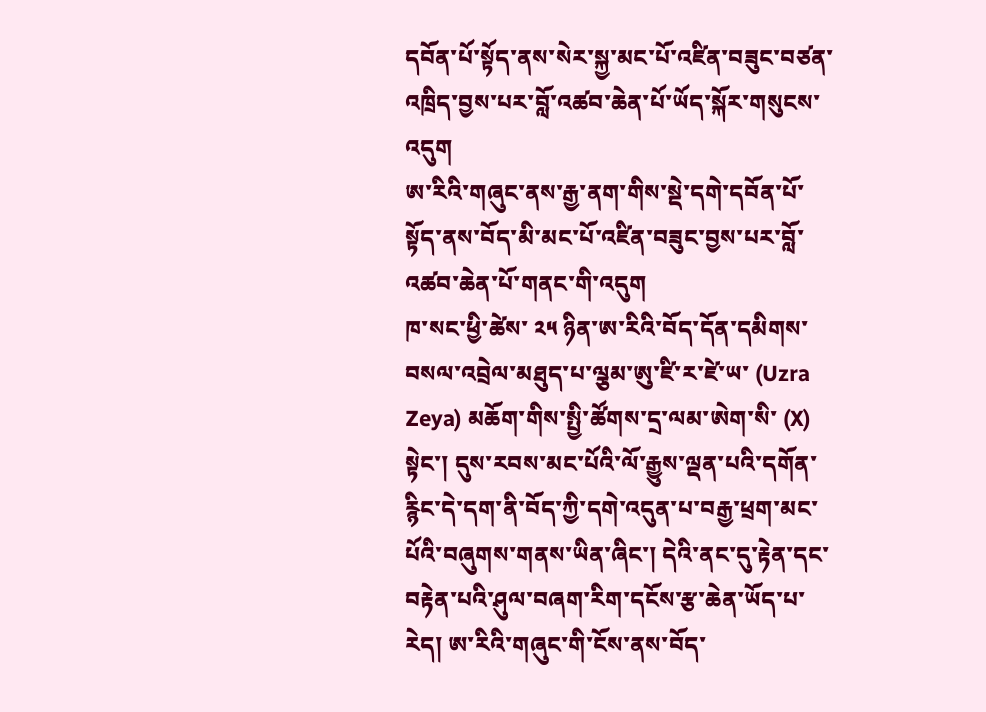དབོན་པོ་སྟོད་ནས་སེར་སྐྱ་མང་པོ་འཛིན་བཟུང་བཙན་འཁྲིད་བྱས་པར་བློ་འཚབ་ཆེན་པོ་ཡོད་སྐོར་གསུངས་འདུག
ཨ་རིའི་གཞུང་ནས་རྒྱ་ནག་གིས་སྡེ་དགེ་དབོན་པོ་སྟོད་ནས་བོད་མི་མང་པོ་འཛིན་བཟུང་བྱས་པར་བློ་འཚབ་ཆེན་པོ་གནང་གི་འདུག
ཁ་སང་ཕྱི་ཚེས་ ༢༥ ཉིན་ཨ་རིའི་བོད་དོན་དམིགས་བསལ་འབྲེལ་མཐུད་པ་ལྕམ་ཨུ་ཛི་ར་ཛེ་ཡ་ (Uzra Zeya) མཆོག་གིས་སྤྱི་ཚོགས་དྲ་ལམ་ཨེག་སི་ (X) སྟེང་། དུས་རབས་མང་པོའི་ལོ་རྒྱུས་ལྡན་པའི་དགོན་རྙིང་དེ་དག་ནི་བོད་ཀྱི་དགེ་འདུན་པ་བརྒྱ་ཕྲག་མང་པོའི་བཞུགས་གནས་ཡིན་ཞིང་། དེའི་ནང་དུ་རྟེན་དང་བརྟེན་པའི་ཤུལ་བཞག་རིག་དངོས་རྩ་ཆེན་ཡོད་པ་རེད། ཨ་རིའི་གཞུང་གི་ངོས་ནས་བོད་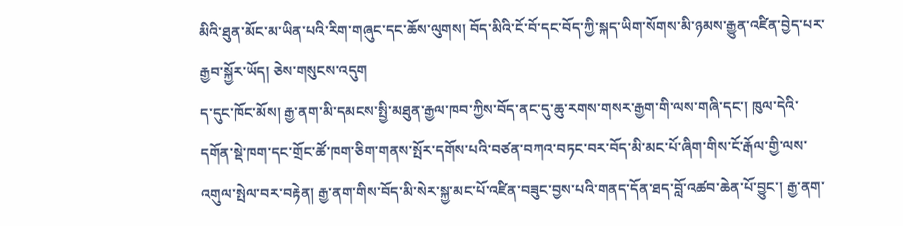མིའི་ཐུན་མོང་མ་ཡིན་པའི་རིག་གཞུང་དང་ཆོས་ལུགས། བོད་མིའི་ངོ་བོ་དང་བོད་ཀྱི་སྐད་ཡིག་སོགས་མི་ཉམས་རྒྱུན་འཛིན་བྱེད་པར་རྒྱབ་སྐྱོར་ཡོད། ཅེས་གསུངས་འདུག
ད་དུང་ཁོང་མོས། རྒྱ་ནག་མི་དམངས་སྤྱི་མཐུན་རྒྱལ་ཁབ་ཀྱིས་བོད་ནང་དུ་ཆུ་རགས་གསར་རྒྱག་གི་ལས་གཞི་དང་། ཁུལ་དེའི་དགོན་སྡེ་ཁག་དང་གྲོང་ཚོ་ཁག་ཅིག་གནས་སྤོར་དགོས་པའི་བཙན་བཀའ་བཏང་བར་བོད་མི་མང་པོ་ཞིག་གིས་ངོ་རྒོལ་གྱི་ལས་འགུལ་སྤེལ་བར་བརྟེན། རྒྱ་ནག་གིས་བོད་མི་སེར་སྐྱ་མང་པོ་འཛིན་བཟུང་བྱས་པའི་གནད་དོན་ཐད་བློ་འཚབ་ཆེན་པོ་བྱུང་། རྒྱ་ནག་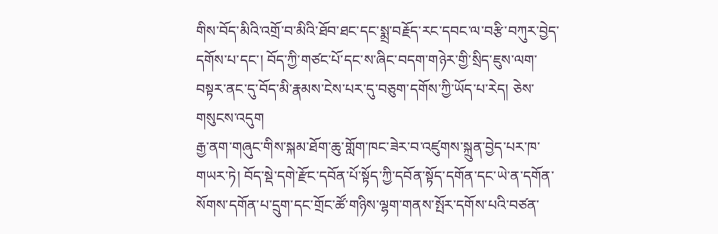གིས་བོད་མིའི་འགྲོ་བ་མིའི་ཐོབ་ཐང་དང་སྨྲ་བརྗོད་རང་དབང་ལ་བརྩི་བཀུར་བྱེད་དགོས་པ་དང་། བོད་ཀྱི་གཙང་པོ་དང་ས་ཞིང་བདག་གཉེར་གྱི་སྲིད་ཇུས་ལག་བསྟར་ནང་དུ་བོད་མི་རྣམས་ངེས་པར་དུ་བཅུག་དགོས་ཀྱི་ཡོད་པ་རེད། ཅེས་གསུངས་འདུག
རྒྱ་ནག་གཞུང་གིས་སྐམ་ཐོག་ཆུ་གློག་ཁང་ཟེར་བ་འཛུགས་སྐྲུན་བྱེད་པར་ཁ་གཡར་ཏེ། བོད་སྡེ་དགེ་རྫོང་དབོན་པོ་སྟོད་ཀྱི་དབོན་སྟོད་དགོན་དང་ཡེ་ན་དགོན་སོགས་དགོན་པ་དྲུག་དང་གྲོང་ཚོ་གཉིས་ལྷག་གནས་སྤོར་དགོས་པའི་བཙན་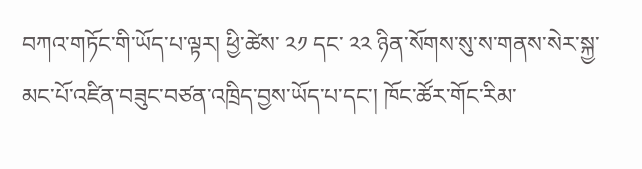བཀའ་གཏོང་གི་ཡོད་པ་ལྟར། ཕྱི་ཚེས་ ༢༡ དང་ ༢༢ ཉིན་སོགས་སུ་ས་གནས་སེར་སྐྱ་མང་པོ་འཛིན་བཟུང་བཙན་འཁྲིད་བྱས་ཡོད་པ་དང་། ཁོང་ཚོར་གོང་རིམ་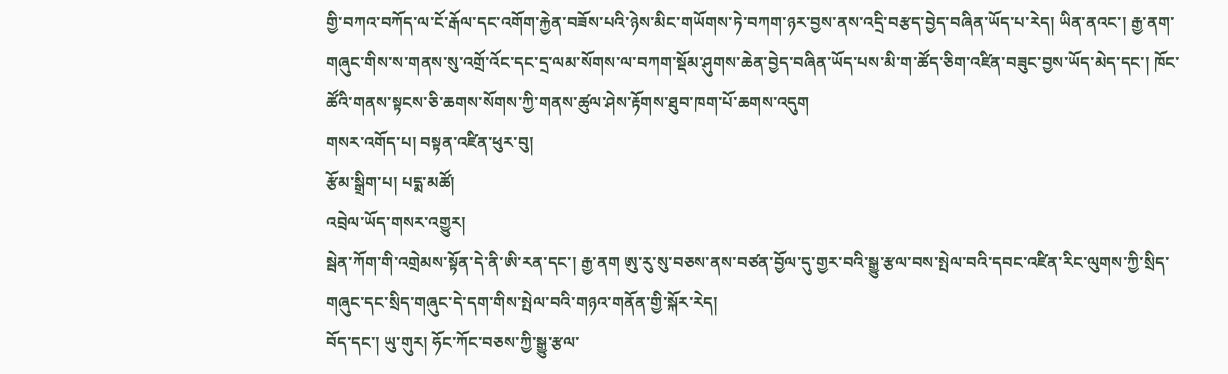གྱི་བཀའ་བཀོད་ལ་ངོ་རྒོལ་དང་འགོག་རྐྱེན་བཟོས་པའི་ཉེས་མིང་གཡོགས་ཏེ་བཀག་ཉར་བྱས་ནས་འདྲི་བརྩད་བྱེད་བཞིན་ཡོད་པ་རེད། ཡིན་ནའང་། རྒྱ་ནག་གཞུང་གིས་ས་གནས་སུ་འགྲོ་འོང་དང་དྲ་ལམ་སོགས་ལ་བཀག་སྡོམ་ཤུགས་ཆེན་བྱེད་བཞིན་ཡོད་པས་མི་ག་ཚོད་ཅིག་འཛིན་བཟུང་བྱས་ཡོད་མེད་དང་། ཁོང་ཚོའི་གནས་སྟངས་ཅི་ཆགས་སོགས་ཀྱི་གནས་ཚུལ་ཤེས་རྟོགས་ཐུབ་ཁག་པོ་ཆགས་འདུག
གསར་འགོད་པ། བསྟན་འཛིན་ཕུར་བུ།
རྩོམ་སྒྲིག་པ། པདྨ་མཚོ།
འབྲེལ་ཡོད་གསར་འགྱུར།
སྦེན་ཀོག་གི་འགྲེམས་སྟོན་དེ་ནི་ཨི་རན་དང་། རྒྱ་ནག ཨུ་རུ་སུ་བཅས་ནས་བཙན་བྱོལ་དུ་གྱར་བའི་སྒྱུ་རྩལ་བས་སྤེལ་བའི་དབང་འཛིན་རིང་ལུགས་ཀྱི་སྲིད་གཞུང་དང་སྲིད་གཞུང་དེ་དག་གིས་སྤེལ་བའི་གཉའ་གནོན་གྱི་སྐོར་རེད།
བོད་དང་། ཡུ་གུར། ཧོང་ཀོང་བཅས་ཀྱི་སྒྱུ་རྩལ་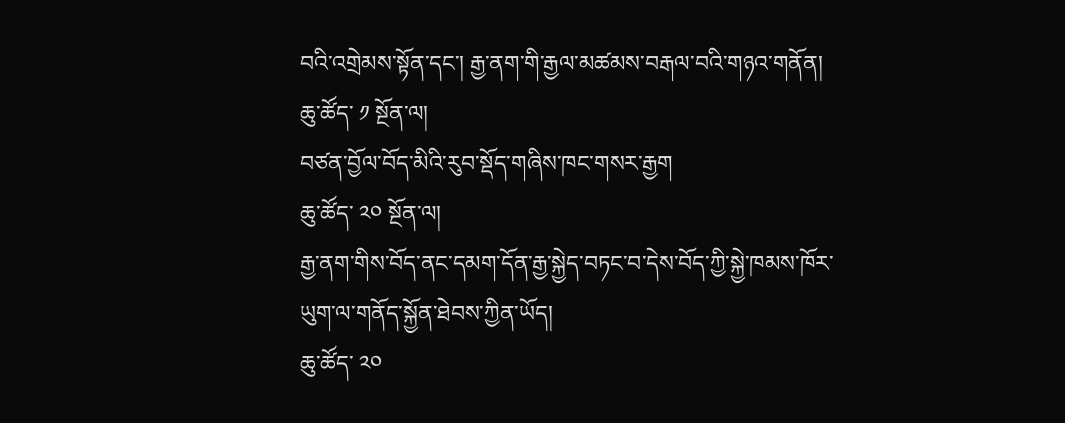བའི་འགྲེམས་སྟོན་དང་། རྒྱ་ནག་གི་རྒྱལ་མཚམས་བརྒལ་བའི་གཉའ་གནོན།
ཆུ་ཚོད་ ༡ སྔོན་ལ།
བཙན་བྱོལ་བོད་མིའི་རུབ་སྡོད་གཞིས་ཁང་གསར་རྒྱག
ཆུ་ཚོད་ ༢༠ སྔོན་ལ།
རྒྱ་ནག་གིས་བོད་ནང་དམག་དོན་རྒྱ་སྐྱེད་བཏང་བ་དེས་བོད་ཀྱི་སྐྱེ་ཁམས་ཁོར་ཡུག་ལ་གནོད་སྐྱོན་ཐེབས་ཀྱིན་ཡོད།
ཆུ་ཚོད་ ༢༠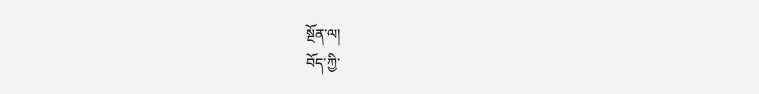སྔོན་ལ།
བོད་ཀྱི་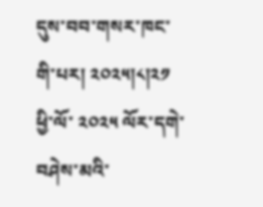དུས་བབ་གསར་ཁང་གི་པར། ༢༠༢༥།༨།༢༡
ཕྱི་ལོ་ ༢༠༢༥ ལོར་དགེ་བཤེས་མའི་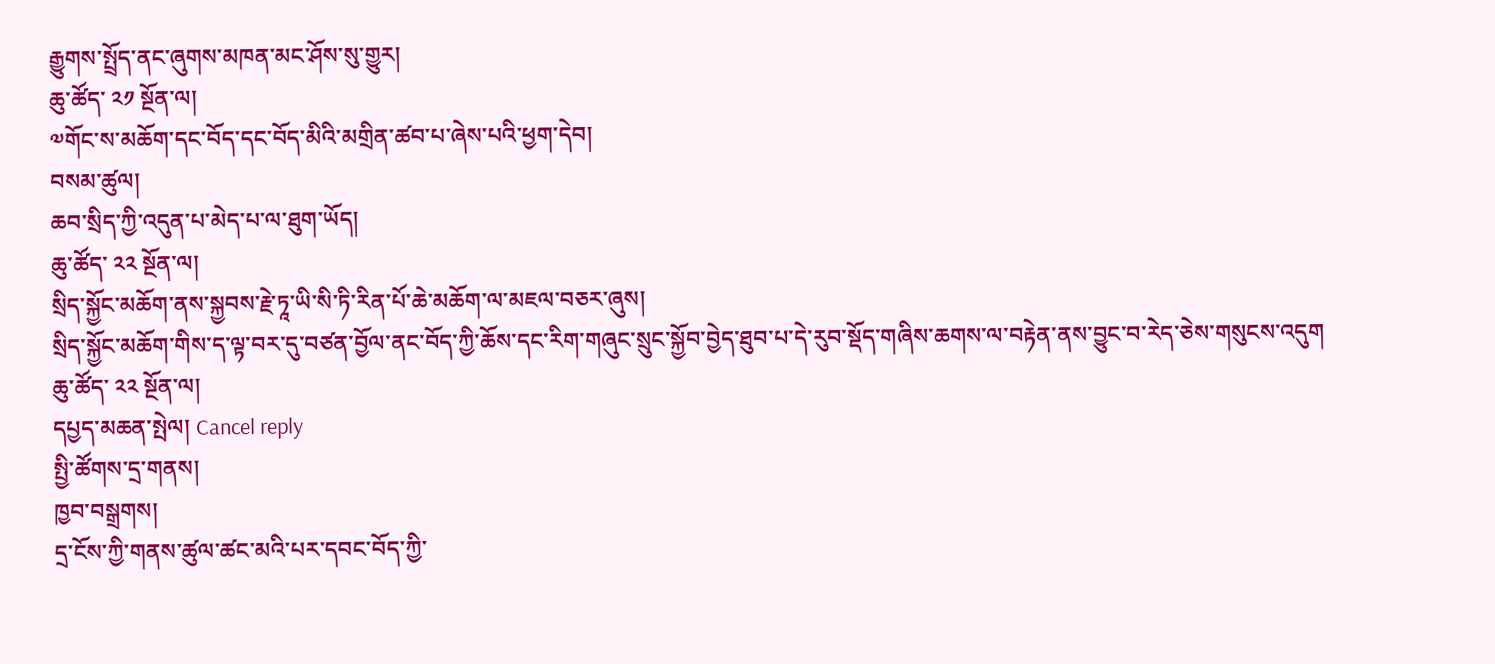རྒྱུགས་སྤྲོད་ནང་ཞུགས་མཁན་མང་ཤོས་སུ་གྱུར།
ཆུ་ཚོད་ ༢༡ སྔོན་ལ།
༧གོང་ས་མཆོག་དང་བོད་དང་བོད་མིའི་མགྲིན་ཚབ་པ་ཞེས་པའི་ཕྱག་དེབ།
བསམ་ཚུལ།
ཆབ་སྲིད་ཀྱི་འདུན་པ་མེད་པ་ལ་ཐུག་ཡོད།
ཆུ་ཚོད་ ༢༢ སྔོན་ལ།
སྲིད་སྐྱོང་མཆོག་ནས་སྐྱབས་རྗེ་ཏཱ་ཡི་སི་ཏི་རིན་པོ་ཆེ་མཆོག་ལ་མཇལ་བཅར་ཞུས།
སྲིད་སྐྱོང་མཆོག་གིས་ད་ལྟ་བར་དུ་བཙན་བྱོལ་ནང་བོད་ཀྱི་ཆོས་དང་རིག་གཞུང་སྲུང་སྐྱོབ་བྱེད་ཐུབ་པ་དེ་རུབ་སྡོད་གཞིས་ཆགས་ལ་བརྟེན་ནས་བྱུང་བ་རེད་ཅེས་གསུངས་འདུག
ཆུ་ཚོད་ ༢༢ སྔོན་ལ།
དཔྱད་མཆན་སྤེལ། Cancel reply
སྤྱི་ཚོགས་དྲ་གནས།
ཁྱབ་བསྒྲགས།
དྲ་ངོས་ཀྱི་གནས་ཚུལ་ཚང་མའི་པར་དབང་བོད་ཀྱི་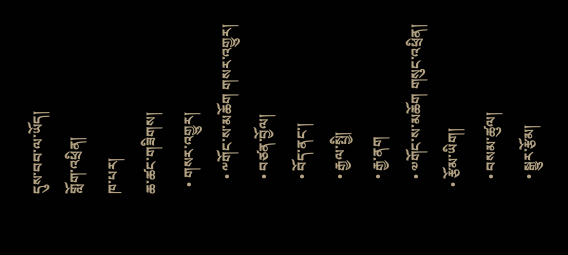དུས་བབ་ལ་ཡོད།
གློག་འཕྲིན།
ཁ་པར།
ཆ་ཚང་གཟིགས།
  • གསར་འགྱུར།
    • ༸གོང་ས་མཆོག གསར་འགྱུར།
    • བཙན་བྱོལ།
    • བོད་ནང་།
    • རྒྱལ་སྤྱི།
    • རྒྱ་ནག
    • ༧གོང་ས་མཆོག གསུང་འཕྲིན།
  • རྩོམ་ཡིག།
    • བསམ་ཚུལ།
    • སྒྱུར་རྩོམ།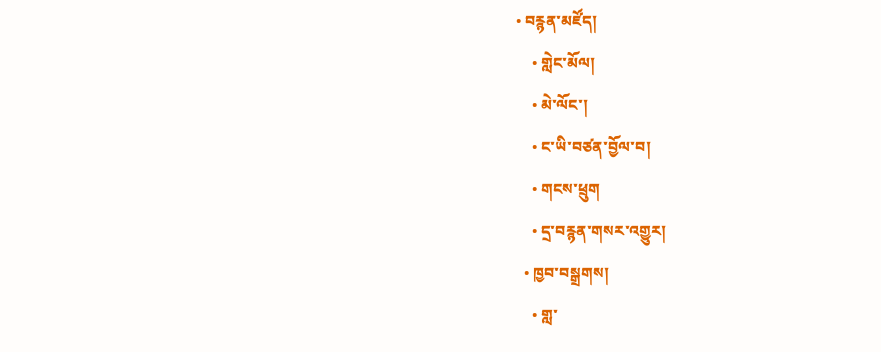• བརྙན་མཛོད།
    • གླེང་མོལ།
    • མེ་ལོང་།
    • ང་ཡི་བཙན་བྱོལ་བ།
    • གངས་ཕྲུག
    • དྲ་བརྙན་གསར་འགྱུར།
  • ཁྱབ་བསྒྲགས།
    • གླ་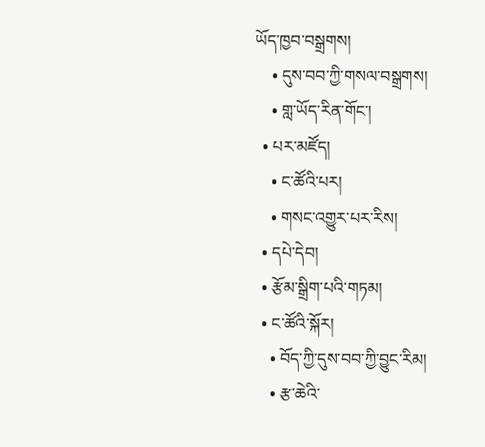ཡོད་ཁྱབ་བསྒྲགས།
    • དུས་བབ་ཀྱི་གསལ་བསྒྲགས།
    • གླ་ཡོད་རིན་གོང་།
  • པར་མཛོད།
    • ང་ཚོའི་པར།
    • གསང་འགྱུར་པར་རིས།
  • དཔེ་དེབ།
  • རྩོམ་སྒྲིག་པའི་གཏམ།
  • ང་ཚོའི་སྐོར།
    • བོད་ཀྱི་དུས་བབ་ཀྱི་བྱུང་རིམ།
    • རྩ་ཆེའི་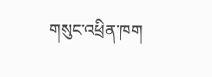གསུང་འཕྲིན་ཁག